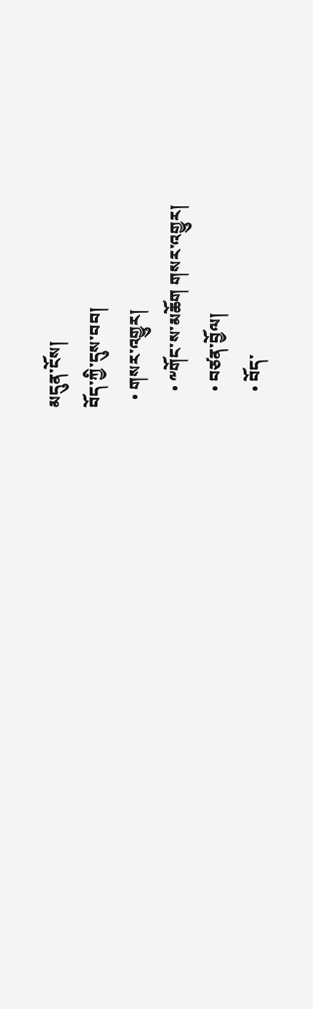མདུན་ངོས།
བོད་ཀྱི་དུས་བབ།
  • གསར་འགྱུར།
    • ༸གོང་ས་མཆོག གསར་འགྱུར།
    • བཙན་བྱོལ།
    • བོད་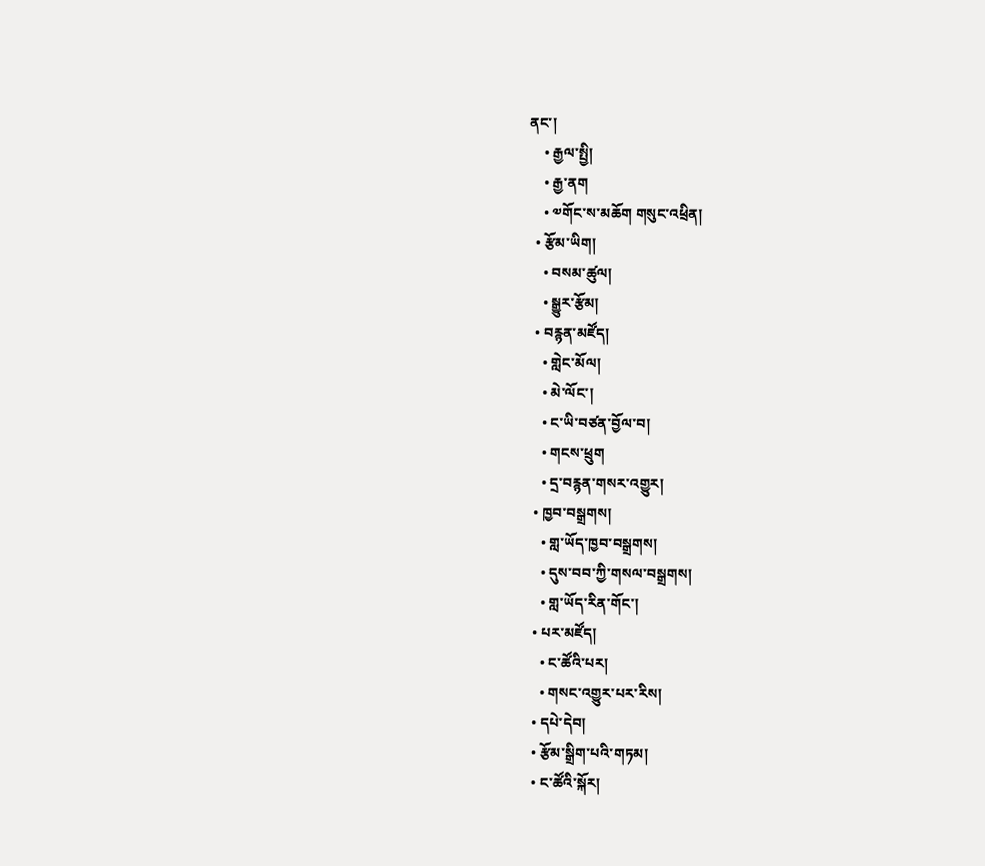ནང་།
    • རྒྱལ་སྤྱི།
    • རྒྱ་ནག
    • ༧གོང་ས་མཆོག གསུང་འཕྲིན།
  • རྩོམ་ཡིག།
    • བསམ་ཚུལ།
    • སྒྱུར་རྩོམ།
  • བརྙན་མཛོད།
    • གླེང་མོལ།
    • མེ་ལོང་།
    • ང་ཡི་བཙན་བྱོལ་བ།
    • གངས་ཕྲུག
    • དྲ་བརྙན་གསར་འགྱུར།
  • ཁྱབ་བསྒྲགས།
    • གླ་ཡོད་ཁྱབ་བསྒྲགས།
    • དུས་བབ་ཀྱི་གསལ་བསྒྲགས།
    • གླ་ཡོད་རིན་གོང་།
  • པར་མཛོད།
    • ང་ཚོའི་པར།
    • གསང་འགྱུར་པར་རིས།
  • དཔེ་དེབ།
  • རྩོམ་སྒྲིག་པའི་གཏམ།
  • ང་ཚོའི་སྐོར།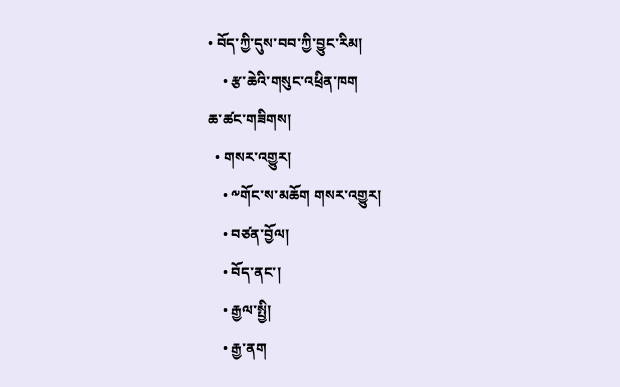• བོད་ཀྱི་དུས་བབ་ཀྱི་བྱུང་རིམ།
    • རྩ་ཆེའི་གསུང་འཕྲིན་ཁག
ཆ་ཚང་གཟིགས།
  • གསར་འགྱུར།
    • ༸གོང་ས་མཆོག གསར་འགྱུར།
    • བཙན་བྱོལ།
    • བོད་ནང་།
    • རྒྱལ་སྤྱི།
    • རྒྱ་ནག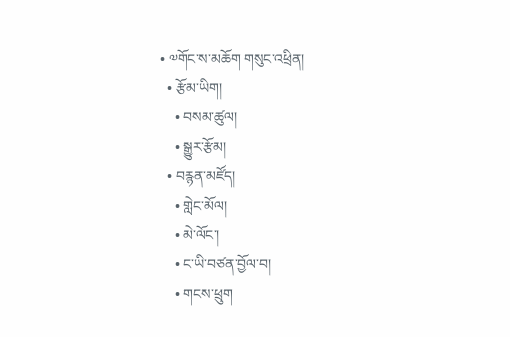• ༧གོང་ས་མཆོག གསུང་འཕྲིན།
  • རྩོམ་ཡིག།
    • བསམ་ཚུལ།
    • སྒྱུར་རྩོམ།
  • བརྙན་མཛོད།
    • གླེང་མོལ།
    • མེ་ལོང་།
    • ང་ཡི་བཙན་བྱོལ་བ།
    • གངས་ཕྲུག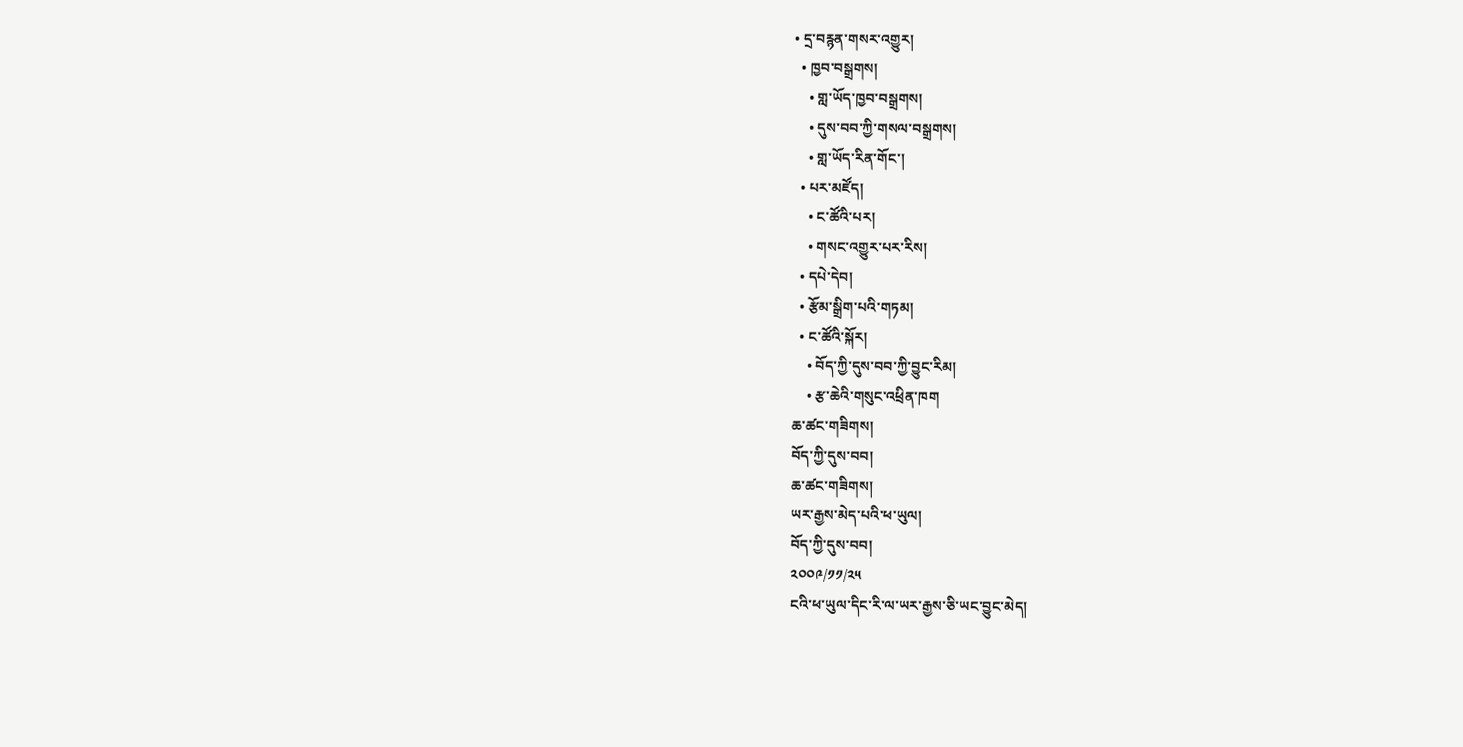• དྲ་བརྙན་གསར་འགྱུར།
  • ཁྱབ་བསྒྲགས།
    • གླ་ཡོད་ཁྱབ་བསྒྲགས།
    • དུས་བབ་ཀྱི་གསལ་བསྒྲགས།
    • གླ་ཡོད་རིན་གོང་།
  • པར་མཛོད།
    • ང་ཚོའི་པར།
    • གསང་འགྱུར་པར་རིས།
  • དཔེ་དེབ།
  • རྩོམ་སྒྲིག་པའི་གཏམ།
  • ང་ཚོའི་སྐོར།
    • བོད་ཀྱི་དུས་བབ་ཀྱི་བྱུང་རིམ།
    • རྩ་ཆེའི་གསུང་འཕྲིན་ཁག
ཆ་ཚང་གཟིགས།
བོད་ཀྱི་དུས་བབ།
ཆ་ཚང་གཟིགས།
ཡར་རྒྱས་མེད་པའི་ཕ་ཡུལ།
བོད་ཀྱི་དུས་བབ།
༢༠༠༩/༡༡/༢༥
ངའི་ཕ་ཡུལ་དིང་རི་ལ་ཡར་རྒྱས་ཅི་ཡང་བྱུང་མེད།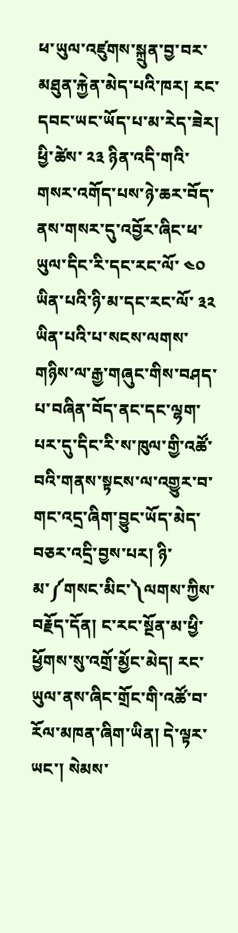ཕ་ཡུལ་འཛུགས་སྐྲུན་བྱ་བར་མཐུན་རྐྱེན་མེད་པའི་ཁར། རང་དབང་ཡང་ཡོད་པ་མ་རེད་ཟེར།
ཕྱི་ཚེས་ ༢༣ ཉིན་འདི་གའི་གསར་འགོད་པས་ཉེ་ཆར་བོད་ནས་གསར་དུ་འབྱོར་ཞིང་ཕ་ཡུལ་དིང་རི་དང་རང་ལོ་ ༤༠ ཡིན་པའི་ཉི་མ་དང་རང་ལོ་ ༣༢ ཡིན་པའི་པ་སངས་ལགས་གཉིས་ལ་རྒྱ་གཞུང་གིས་བཤད་པ་བཞིན་བོད་ནང་དང་ལྷག་པར་དུ་དིང་རི་ས་ཁུལ་གྱི་འཚོ་བའི་གནས་སྟངས་ལ་འགྱུར་བ་གང་འདྲ་ཞིག་བྱུང་ཡོད་མེད་བཅར་འདྲི་བྱས་པར། ཉི་མ་༼གསང་མིང་༽ལགས་ཀྱིས་བརྗོད་དོན། ང་རང་སྔོན་མ་ཕྱི་ཕྱོགས་སུ་འགྲོ་མྱོང་མེད། རང་ཡུལ་ནས་ཞིང་གྲོང་གི་འཚོ་བ་རོལ་མཁན་ཞིག་ཡིན། དེ་ལྟར་ཡང་། སེམས་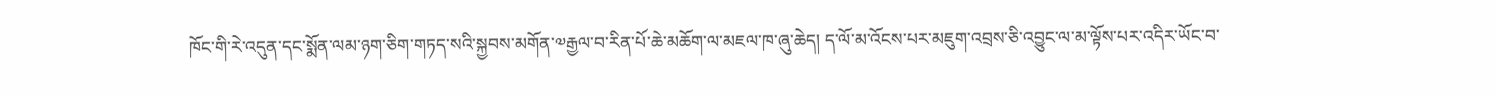ཁོང་གི་རེ་འདུན་དང་སྨོན་ལམ་ཉག་ཅིག་གཏད་སའི་སྐྱབས་མགོན་༧རྒྱལ་བ་རིན་པོ་ཆེ་མཆོག་ལ་མཇལ་ཁ་ཞུ་ཆེད། ད་ལོ་མ་འོངས་པར་མཇུག་འབྲས་ཅི་འབྱུང་ལ་མ་ལྟོས་པར་འདིར་ཡོང་བ་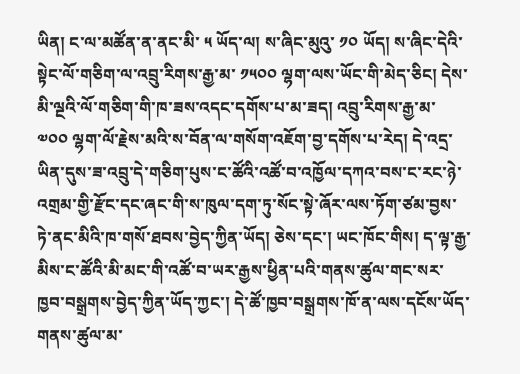ཡིན། ང་ལ་མཚོན་ན་ནང་མི་ ༥ ཡོད་ལ། ས་ཞིང་མུའུ་ ༡༠ ཡོད། ས་ཞིང་དེའི་སྟེང་ལོ་གཅིག་ལ་འབྲུ་རིགས་རྒྱ་མ་ ༡༥༠༠ ལྷག་ལས་ཡོང་གི་མེད་ཅིང། དེས་མི་ལྔའི་ལོ་གཅིག་གི་ཁ་ཟས་འདང་དགོས་པ་མ་ཟད། འབྲུ་རིགས་རྒྱ་མ་ ༧༠༠ ལྷག་ལོ་རྗེས་མའི་ས་བོན་ལ་གསོག་འཇོག་བྱ་དགོས་པ་རེད། དེ་འདྲ་ཡིན་དུས་ཟ་འབྲུ་དེ་གཅིག་པུས་ང་ཚོའི་འཚོ་བ་འཁྱོལ་དཀའ་བས་ང་རང་ཉེ་འགྲམ་གྱི་རྫོང་དང་ཞང་གི་ས་ཁུལ་དག་ཏུ་སོང་སྟེ་ཞོར་ལས་ཏོག་ཙམ་བྱས་ཏེ་ནང་མིའི་ཁ་གསོ་ཐབས་བྱེད་ཀྱིན་ཡོད། ཅེས་དང་། ཡང་ཁོང་གིས། ད་ལྟ་རྒྱ་མིས་ང་ཚོའི་མི་མང་གི་འཚོ་བ་ཡར་རྒྱས་ཕྱིན་པའི་གནས་ཚུལ་གང་སར་ཁྱབ་བསྒྲགས་བྱེད་ཀྱིན་ཡོད་ཀྱང་། དེ་ཚོ་ཁྱབ་བསྒྲགས་ཁོ་ན་ལས་དངོས་ཡོད་གནས་ཚུལ་མ་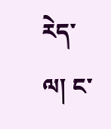རེད་ལ། ང་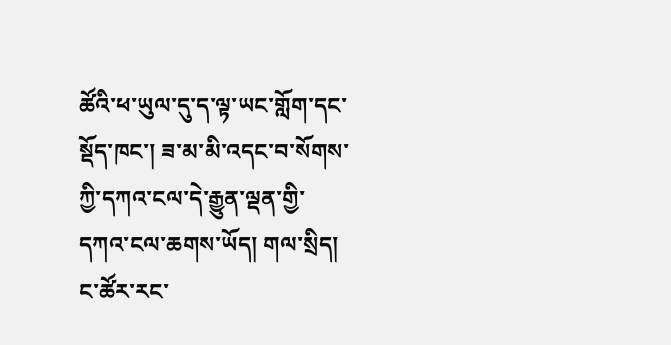ཚོའི་ཕ་ཡུལ་དུ་ད་ལྟ་ཡང་གློག་དང་སྡོད་ཁང་། ཟ་མ་མི་འདང་བ་སོགས་ཀྱི་དཀའ་ངལ་དེ་རྒྱུན་ལྡན་གྱི་དཀའ་ངལ་ཆགས་ཡོད། གལ་སྲིད། ང་ཚོར་རང་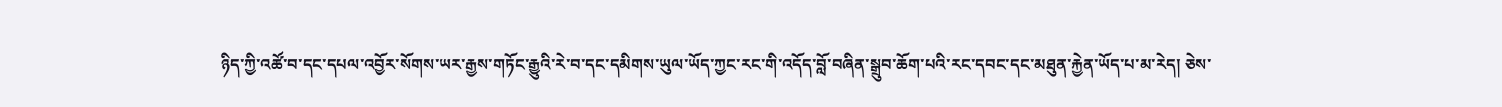ཉིད་ཀྱི་འཚོ་བ་དང་དཔལ་འབྱོར་སོགས་ཡར་རྒྱས་གཏོང་རྒྱུའི་རེ་བ་དང་དམིགས་ཡུལ་ཡོད་ཀྱང་རང་གི་འདོད་བློ་བཞིན་སྒྲུབ་ཆོག་པའི་རང་དབང་དང་མཐུན་རྐྱེན་ཡོད་པ་མ་རེད། ཅེས་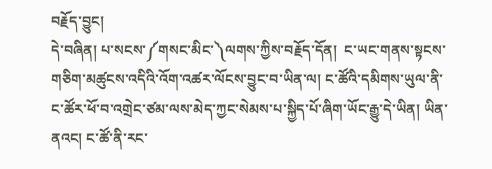བརྗོད་བྱུང།
དེ་བཞིན། པ་སངས་༼གསང་མིང་༽ལགས་ཀྱིས་བརྗོད་དོན།  ང་ཡང་གནས་སྟངས་གཅིག་མཚུངས་འདིའི་འོག་འཚར་ལོངས་བྱུང་བ་ཡིན་ལ། ང་ཚོའི་དམིགས་ཡུལ་ནི་ང་ཚོར་ཕོ་བ་འགྲེང་ཙམ་ལས་མེད་ཀྱང་སེམས་པ་སྐྱིད་པོ་ཞིག་ཡོང་རྒྱུ་དེ་ཡིན། ཡིན་ནའང། ང་ཚོ་ནི་རང་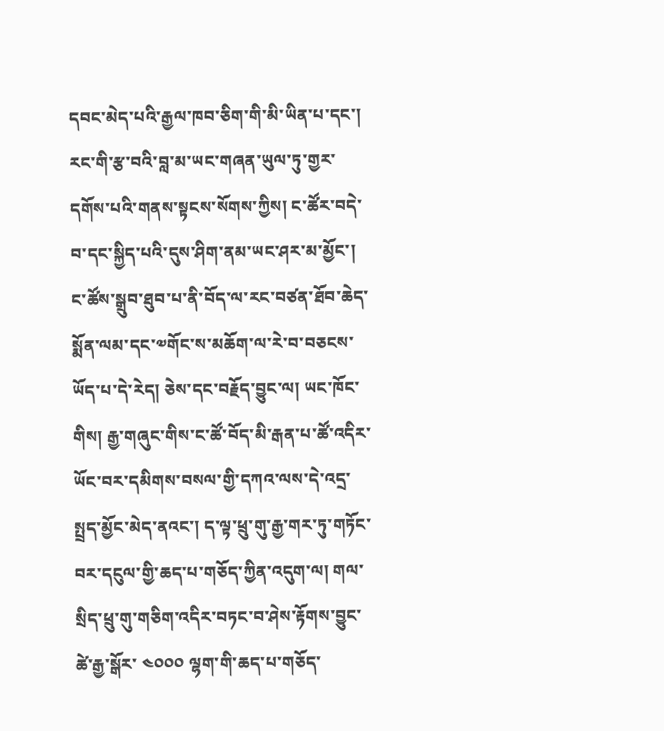དབང་མེད་པའི་རྒྱལ་ཁབ་ཅིག་གི་མི་ཡིན་པ་དང་། རང་གི་རྩ་བའི་བླ་མ་ཡང་གཞན་ཡུལ་ཏུ་གྱར་དགོས་པའི་གནས་སྟངས་སོགས་ཀྱིས། ང་ཚོར་བདེ་བ་དང་སྐྱིད་པའི་དུས་ཤིག་ནམ་ཡང་ཤར་མ་མྱོང་། ང་ཚོས་སྒྲུབ་ཐུབ་པ་ནི་བོད་ལ་རང་བཙན་ཐོབ་ཆེད་སྨོན་ལམ་དང་༧གོང་ས་མཆོག་ལ་རེ་བ་བཅངས་ཡོད་པ་དེ་རེད། ཅེས་དང་བརྗོད་བྱུང་ལ། ཡང་ཁོང་གིས། རྒྱ་གཞུང་གིས་ང་ཚོ་བོད་མི་རྒན་པ་ཚོ་འདིར་ཡོང་བར་དམིགས་བསལ་གྱི་དཀའ་ལས་དེ་འདྲ་སྤྲད་མྱོང་མེད་ནའང་། ད་ལྟ་ཕྲུ་གུ་རྒྱ་གར་ཏུ་གཏོང་བར་དངུལ་གྱི་ཆད་པ་གཅོད་ཀྱིན་འདུག་ལ། གལ་སྲིད་ཕྲུ་གུ་གཅིག་འདིར་བཏང་བ་ཤེས་རྟོགས་བྱུང་ཚེ་རྒྱ་སྒོར་ ༤༠༠༠ ལྷག་གི་ཆད་པ་གཅོད་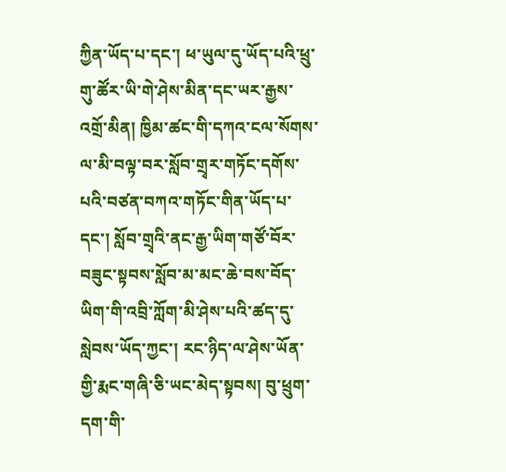ཀྱིན་ཡོད་པ་དང་། ཕ་ཡུལ་དུ་ཡོད་པའི་ཕྲུ་གུ་ཚོར་ཡི་གེ་ཤེས་མིན་དང་ཡར་རྒྱས་འགྲོ་མིན། ཁྱིམ་ཚང་གི་དཀའ་ངལ་སོགས་ལ་མི་བལྟ་བར་སློབ་གྲྭར་གཏོང་དགོས་པའི་བཙན་བཀའ་གཏོང་གིན་ཡོད་པ་དང་། སློབ་གྲྭའི་ནང་རྒྱ་ཡིག་གཙོ་བོར་བཟུང་སྟབས་སློབ་མ་མང་ཆེ་བས་བོད་ཡིག་གི་འབྲི་ཀློག་མི་ཤེས་པའི་ཚད་དུ་སླེབས་ཡོད་ཀྱང་། རང་ཉིད་ལ་ཤེས་ཡོན་གྱི་རྨང་གཞི་ཅི་ཡང་མེད་སྟབས། བུ་ཕྲུག་དག་གི་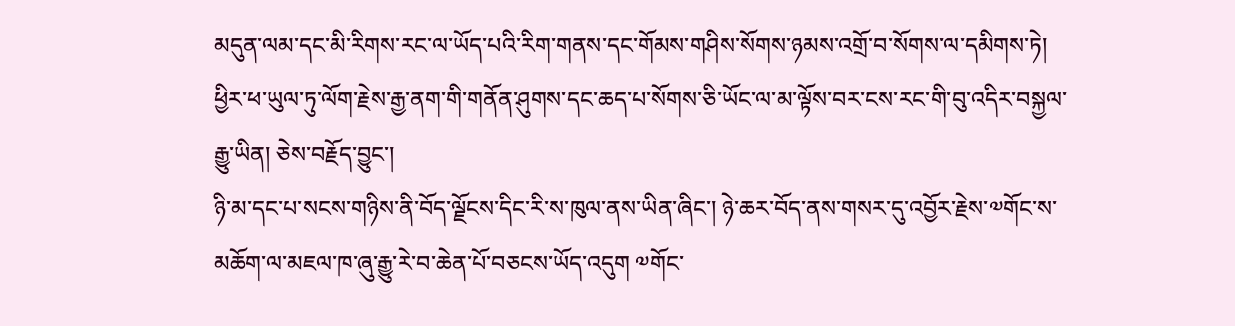མདུན་ལམ་དང་མི་རིགས་རང་ལ་ཡོད་པའི་རིག་གནས་དང་གོམས་གཤིས་སོགས་ཉམས་འགྲོ་བ་སོགས་ལ་དམིགས་ཏེ། ཕྱིར་ཕ་ཡུལ་ཏུ་ལོག་རྗེས་རྒྱ་ནག་གི་གནོན་ཤུགས་དང་ཆད་པ་སོགས་ཅི་ཡོང་ལ་མ་ལྟོས་བར་ངས་རང་གི་བུ་འདིར་བསྐྱལ་རྒྱུ་ཡིན། ཅེས་བརྗོད་བྱུང་།
ཉི་མ་དང་པ་སངས་གཉིས་ནི་བོད་ལྗོངས་དིང་རི་ས་ཁུལ་ནས་ཡིན་ཞིང་། ཉེ་ཆར་བོད་ནས་གསར་དུ་འབྱོར་རྗེས་༧གོང་ས་མཆོག་ལ་མཇལ་ཁ་ཞུ་རྒྱུ་རེ་བ་ཆེན་པོ་བཅངས་ཡོད་འདུག ༧གོང་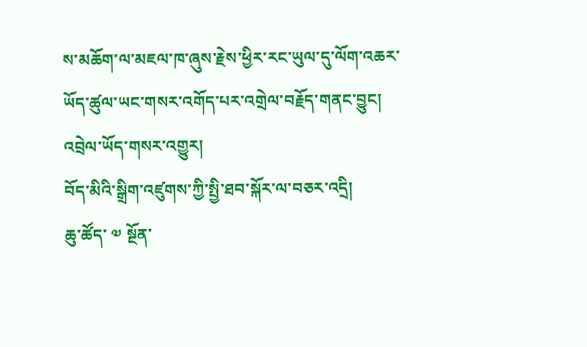ས་མཆོག་ལ་མཇལ་ཁ་ཞུས་རྗེས་ཕྱིར་རང་ཡུལ་དུ་ལོག་འཆར་ཡོད་ཚུལ་ཡང་གསར་འགོད་པར་འགྲེལ་བརྗོད་གནང་བྱུང།
འབྲེལ་ཡོད་གསར་འགྱུར།
བོད་མིའི་སྒྲིག་འཛུགས་ཀྱི་སྤྱི་ཐབ་སྐོར་ལ་བཅར་འདྲི།
ཆུ་ཚོད་ ༧ སྔོན་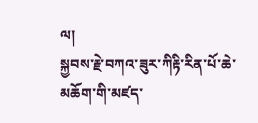ལ།
སྐྱབས་རྗེ་བཀའ་ཟུར་ཀིརྟི་རིན་པོ་ཆེ་མཆོག་གི་མཛད་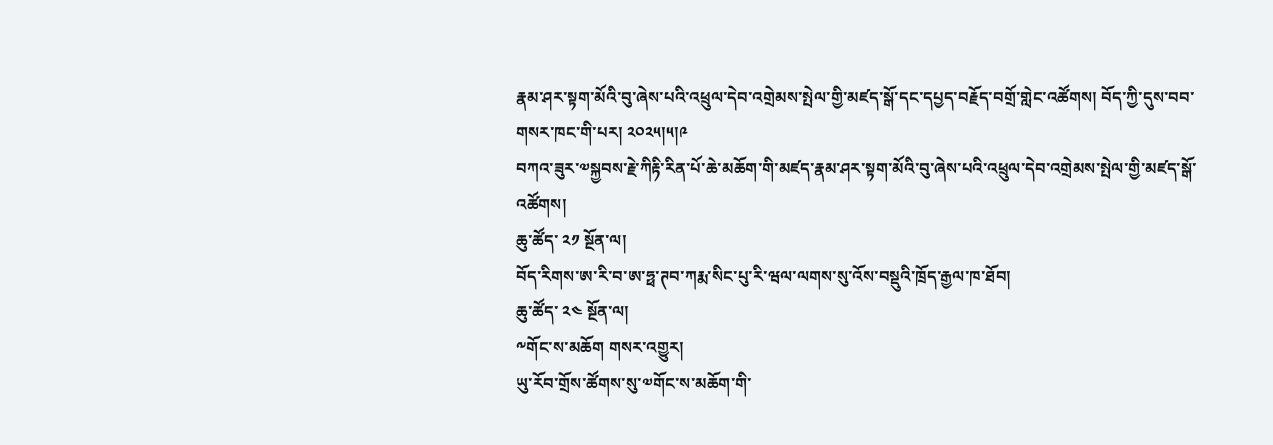རྣམ་ཤར་སྟག་མོའི་བུ་ཞེས་པའི་འཕྲུལ་དེབ་འགྲེམས་སྤེལ་གྱི་མཛད་སྒོ་དང་དཔྱད་བརྗོད་བགྲོ་གླེང་འཚོགས། བོད་ཀྱི་དུས་བབ་གསར་ཁང་གི་པར། ༢༠༢༥།༥།༩
བཀའ་ཟུར་༧སྐྱབས་རྗེ་ཀིརྟི་རིན་པོ་ཆེ་མཆོག་གི་མཛད་རྣམ་ཤར་སྟག་མོའི་བུ་ཞེས་པའི་འཕྲུལ་དེབ་འགྲེམས་སྤེལ་གྱི་མཛད་སྒོ་འཚོགས།
ཆུ་ཚོད་ ༢༡ སྔོན་ལ།
བོད་རིགས་ཨ་རི་བ་ཨ་ཧྥ་ཊབ་ཀརྨ་སིང་པུ་རི་ཝལ་ལགས་སུ་འོས་བསྡུའི་ཁྲོད་རྒྱལ་ཁ་ཐོབ།
ཆུ་ཚོད་ ༢༤ སྔོན་ལ།
༸གོང་ས་མཆོག གསར་འགྱུར།
ཡུ་རོབ་གྲོས་ཚོགས་སུ་༧གོང་ས་མཆོག་གི་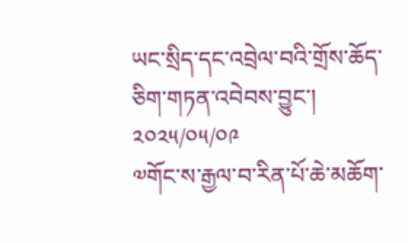ཡང་སྲིད་དང་འབྲེལ་བའི་གྲོས་ཆོད་ཅིག་གཏན་འབེབས་བྱུང་།
༢༠༢༥/༠༥/༠༩
༧གོང་ས་རྒྱལ་བ་རིན་པོ་ཆེ་མཆོག་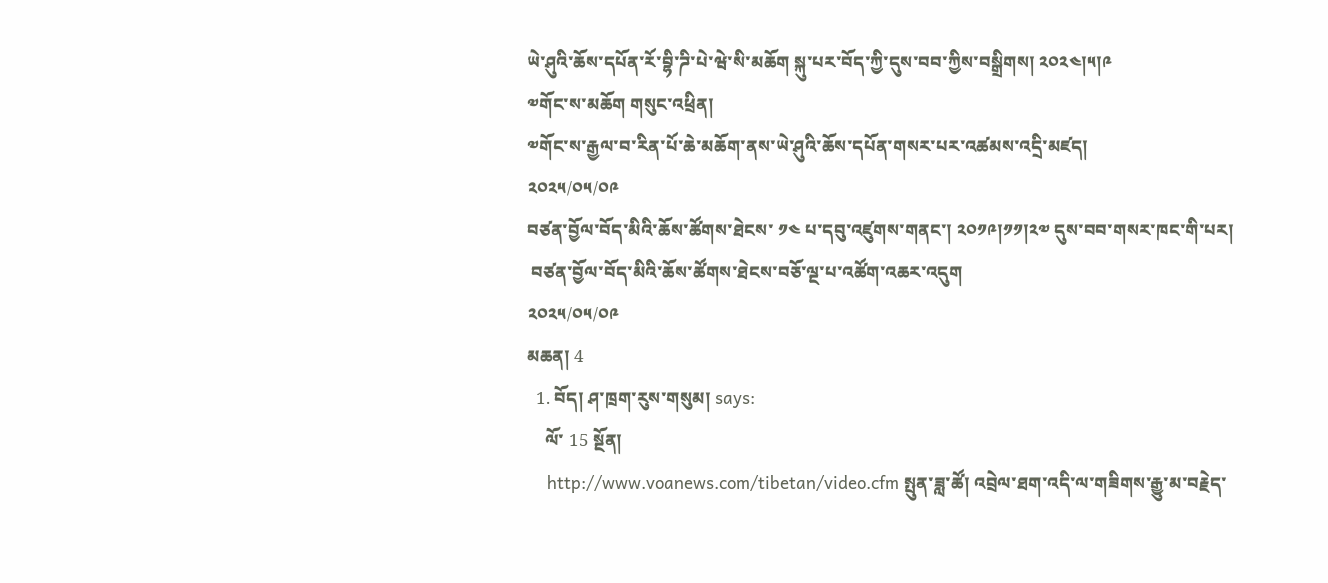ཡེ་ཤུའི་ཆོས་དཔོན་རོ་བྷི་ཌི་པེ་ཝེ་སི་མཆོག སྐུ་པར་བོད་ཀྱི་དུས་བབ་ཀྱིས་བསྒྲིགས། ༢༠༢༤།༥།༩
༧གོང་ས་མཆོག གསུང་འཕྲིན།
༧གོང་ས་རྒྱལ་བ་རིན་པོ་ཆེ་མཆོག་ནས་ཡེ་ཤུའི་ཆོས་དཔོན་གསར་པར་འཚམས་འདྲི་མཛད།
༢༠༢༥/༠༥/༠༩
བཙན་བྱོལ་བོད་མིའི་ཆོས་ཚོགས་ཐེངས་ ༡༤ པ་དབུ་འཛུགས་གནང་། ༢༠༡༩།༡༡།༢༧ དུས་བབ་གསར་ཁང་གི་པར།
 བཙན་བྱོལ་བོད་མིའི་ཆོས་ཚོགས་ཐེངས་བཅོ་ལྔ་པ་འཚོག་འཆར་འདུག
༢༠༢༥/༠༥/༠༩
མཆན། 4
  1. བོད། ཤ་ཁྲག་རུས་གསུམ། says:
    ལོ་ 15 སྔོན།
    http://www.voanews.com/tibetan/video.cfm སྤུན་ཟླ་ཚོ། འབྲེལ་ཐག་འདི་ལ་གཟིགས་རྒྱུ་མ་བརྗེད་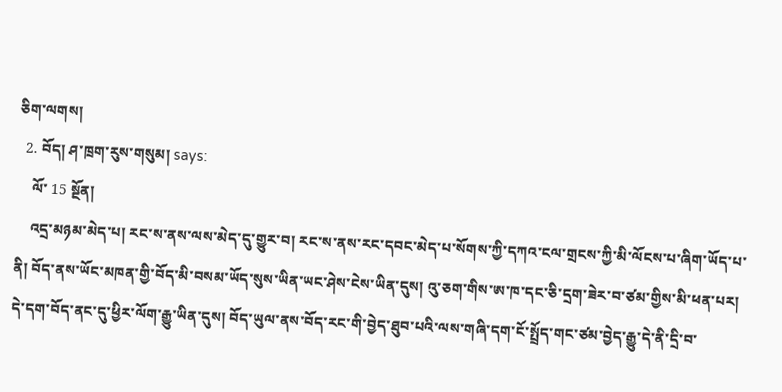ཅིག་ལགས།
  2. བོད། ཤ་ཁྲག་རུས་གསུམ། says:
    ལོ་ 15 སྔོན།
    འདྲ་མཉམ་མེད་པ། རང་ས་ནས་ལས་མེད་དུ་གྱུར་བ། རང་ས་ནས་རང་དབང་མེད་པ་སོགས་ཀྱི་དཀའ་ངལ་གྲངས་ཀྱི་མི་ལོངས་པ་ཞིག་ཡོད་པ་ནི། བོད་ནས་ཡོང་མཁན་གྱི་བོད་མི་བསམ་ཡོད་སུས་ཡིན་ཡང་ཤེས་ངེས་ཡིན་དུས། འུ་ཅག་གིས་ཨ་ཁ་དང་ཅི་དྲག་ཟེར་བ་ཙམ་གྱིས་མི་ཕན་པར། དེ་དག་བོད་ནང་དུ་ཕྱིར་ལོག་རྒྱུ་ཡིན་དུས། བོད་ཡུལ་ནས་བོད་རང་གི་བྱེད་ཐུབ་པའི་ལས་གཞི་དག་ངོ་སྤྲོད་གང་ཙམ་བྱེད་རྒྱུ་དེ་ནི་དྲི་བ་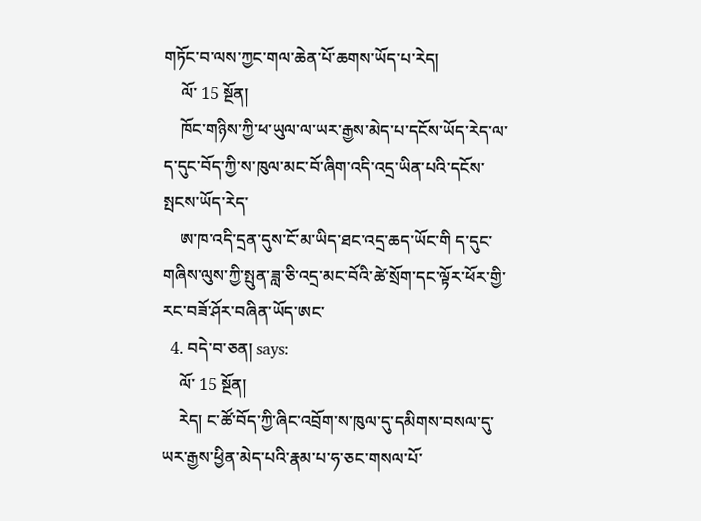གཏོང་བ་ལས་ཀྱང་གལ་ཆེན་པོ་ཆགས་ཡོད་པ་རེད།
    ལོ་ 15 སྔོན།
    ཁོང་གཉིས་ཀྱི་ཕ་ཡུལ་ལ་ཡར་རྒྱས་མེད་པ་དངོས་ཡོད་རེད་ལ་ད་དུང་བོད་ཀྱི་ས་ཁུལ་མང་བོ་ཞིག་འདི་འདྲ་ཡིན་པའི་དངོས་སྤངས་ཡོད་རེད་
    ཨ་ཁ་འདི་དྲན་དུས་ངོ་མ་ཡིད་ཐང་འདྲ་ཆད་ཡོང་གི ད་དུང་གཞིས་ལུས་ཀྱི་སྤུན་ཟླ་ཅི་འདྲ་མང་བོའི་ཚེ་སྲོག་དང་ལྟོར་ཕོར་གྱི་རང་བཟོ་ཤོར་བཞིན་ཡོད་ཨང་
  4. བདེ་བ་ཅན། says:
    ལོ་ 15 སྔོན།
    རེད། ང་ཚོ་བོད་ཀྱི་ཞིང་འབྲོག་ས་ཁུལ་དུ་དམིགས་བསལ་དུ་ཡར་རྒྱས་ཕྱིན་མེད་པའི་རྣམ་པ་ཧ་ཅང་གསལ་པོ་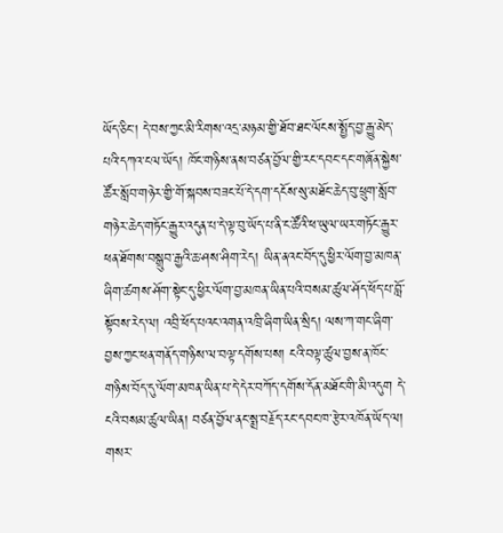ཡོད་ཅིང་། དེ་བས་ཀྱང་མི་རིགས་འདྲ་མཉམ་གྱི་ཐོབ་ཐང་ལོངས་སྤྱོད་བྱ་རྒྱུ་མེད་པའི་དཀའ་ངལ་ཡོད། ཁོང་གཉིས་ནས་བཙན་བྱོལ་གྱི་རང་དབང་དང་གཞོན་སྐྱེས་ཚོར་སློབ་གཉེར་གྱི་གོ་སྐབས་བཟང་པོ་དེ་དག་དངོས་སུ་མཐོང་ཆེད་བུ་ཕྲུག་སློབ་གཉེར་ཆེད་གཏོང་རྒྱུར་འདུན་པ་དེ་ལྟ་བུ་ཡོད་པ་ནི་ང་ཚོའི་ཕ་ཡུལ་ཡར་གཏོང་རྒྱུར་ཕན་ཐོགས་བསྒྲུབ་རྒྱའི་ཆ་ཤས་ཤིག་རེད། ཡིན་ནའང་བོད་དུ་ཕྱིར་ལོག་བྱ་མཁན་ཞིག་ཚགས་ཤོག་སྟེང་དུ་ཕྱིར་ལོག་བྱ་མཁན་ཡིན་པའི་བསམ་ཚུལ་ཤོད་ཕོད་པ་བློ་སྟོབས་རེད་ལ། འབྲི་ཕོད་པའང་འགན་འཁྲི་ཞིག་ཡིན་སྲིད། ལས་ཀ་གང་ཞིག་བྱས་ཀྱང་ཕན་གནོད་གཉིས་ལ་བལྟ་དགོས་པས། ངའི་བལྟ་ཚུལ་བྱས་ན་ཁོང་གཉིས་བོད་དུ་ལོག་མཁན་ཡིན་པ་དེ་དེར་བཀོད་དགོས་དོན་མཐོང་གི་མི་འདུག དེ་ངའི་བསམ་ཚུལ་ཡིན། བཙན་བྱོལ་ནང་སྨྲ་བརྗོད་རང་དབང་ཁ་རྩེར་འཁོན་ཡོད་ལ། གསར་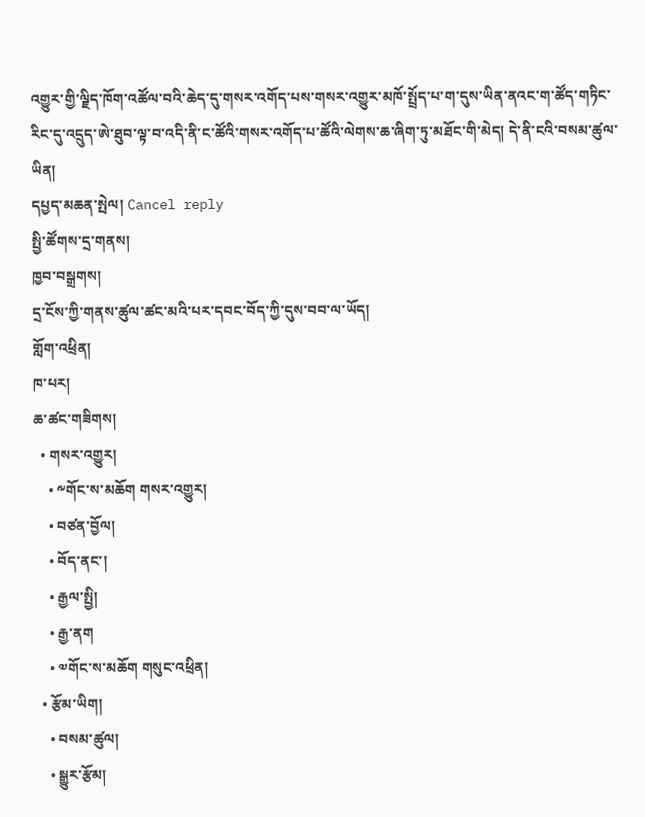འགྱུར་གྱི་ལྗིད་ཁོག་འཚོལ་བའི་ཆེད་དུ་གསར་འགོད་པས་གསར་འགྱུར་མཁོ་སྤྲོད་པ་ག་དུས་ཡིན་ནའང་ག་ཚོད་གཏིང་རིང་དུ་འདྲུད་ཨེ་ཐུབ་ལྟ་བ་འདི་ནི་ང་ཚོའི་གསར་འགོད་པ་ཚོའི་ལེགས་ཆ་ཞིག་ཏུ་མཐོང་གི་མེད། དེ་ནི་ངའི་བསམ་ཚུལ་ཡིན།
དཔྱད་མཆན་སྤེལ། Cancel reply
སྤྱི་ཚོགས་དྲ་གནས།
ཁྱབ་བསྒྲགས།
དྲ་ངོས་ཀྱི་གནས་ཚུལ་ཚང་མའི་པར་དབང་བོད་ཀྱི་དུས་བབ་ལ་ཡོད།
གློག་འཕྲིན།
ཁ་པར།
ཆ་ཚང་གཟིགས།
  • གསར་འགྱུར།
    • ༸གོང་ས་མཆོག གསར་འགྱུར།
    • བཙན་བྱོལ།
    • བོད་ནང་།
    • རྒྱལ་སྤྱི།
    • རྒྱ་ནག
    • ༧གོང་ས་མཆོག གསུང་འཕྲིན།
  • རྩོམ་ཡིག།
    • བསམ་ཚུལ།
    • སྒྱུར་རྩོམ།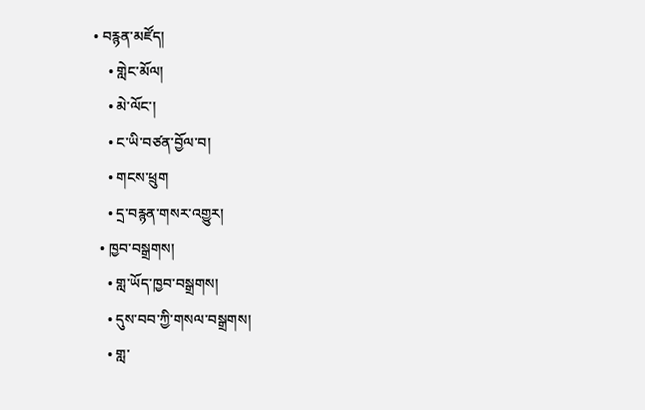• བརྙན་མཛོད།
    • གླེང་མོལ།
    • མེ་ལོང་།
    • ང་ཡི་བཙན་བྱོལ་བ།
    • གངས་ཕྲུག
    • དྲ་བརྙན་གསར་འགྱུར།
  • ཁྱབ་བསྒྲགས།
    • གླ་ཡོད་ཁྱབ་བསྒྲགས།
    • དུས་བབ་ཀྱི་གསལ་བསྒྲགས།
    • གླ་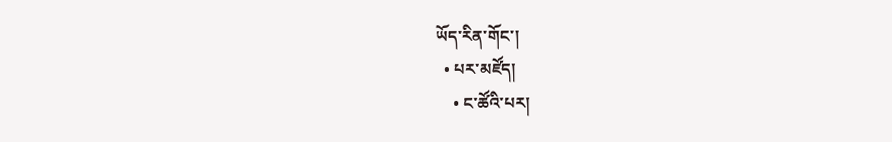ཡོད་རིན་གོང་།
  • པར་མཛོད།
    • ང་ཚོའི་པར།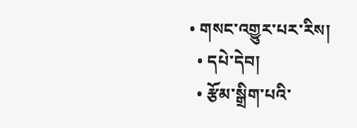• གསང་འགྱུར་པར་རིས།
  • དཔེ་དེབ།
  • རྩོམ་སྒྲིག་པའི་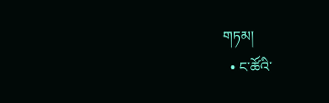གཏམ།
  • ང་ཚོའི་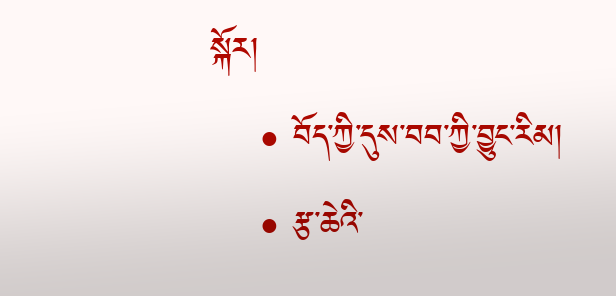སྐོར།
    • བོད་ཀྱི་དུས་བབ་ཀྱི་བྱུང་རིམ།
    • རྩ་ཆེའི་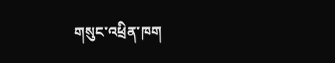གསུང་འཕྲིན་ཁག